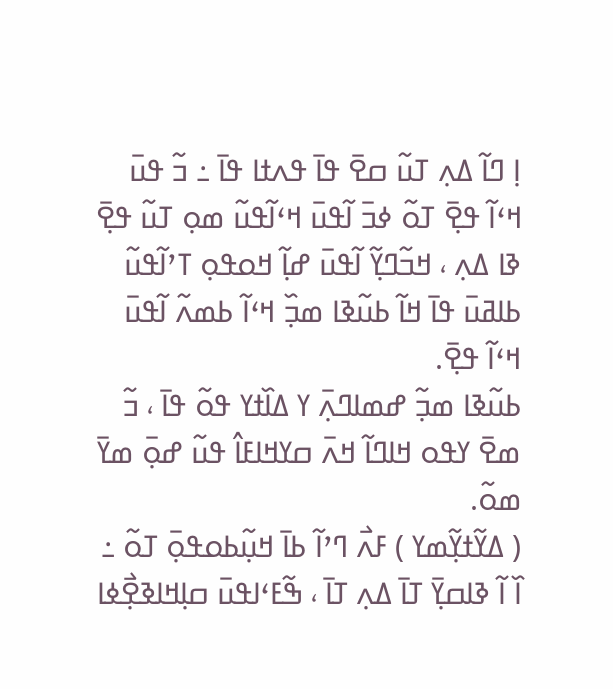ߊ߲ ߣߊ߬ ߡߍ߲ ߠߎ߬ ߛߐ߫ ߟߊ߫ ߟߍߙߊ ߟߊ߫ ߸ ߏ߬ ߟߎ߫ ߞߵߊ߬ ߟߐ߲߫ ߠߋ߬ ߦߏ߫ ߊ߬ߟߎ߫ ߞߵߊ߬ߟߎ߬ ߘߋ߲ ߠߎ߬ ߟߐ߲߫ ߢߊ ߡߍ߲ ، ߞߏ߬ߣߌ߲߬ ߊ߬ߟߎ߫ ߝߊ߲߬ ߞߋߟߋ߲ ߠߴߊ߬ߟߎ߬ ߕߊߥߎ߫ ߟߊ߫ ߞߊ߬ ߕߎ߬ߢߊ ߘߏ߲߰ ߞߵߊ߬ ߕߘߍ߬ ߊ߬ߟߎ߫ ߞߵߊ߬ ߟߐ߲߫.
ߕߎ߬ߢߊ ߘߏ߲߬ ߝߘߊߣߍ߲߫ ߌ ߡߊ߰ߙߌ ߟߋ߬ ߟߊ߫ ، ߏ߬ ߘߐ߫ ߌߟߋ ߞߊߣߊ߬ ߞߍ߫ ߛߌߞߊߓߊ߮ ߟߎ߬ ߝߋ߲߫ ߘߌ߫ ߘߋ߬.
( ߡߌ߬ߙߌ߲߬ߘߌ ) ߓߍ߯ ߣߴߊ߬ ߕߊ߫ ߞߎ߲߬ߕߋߟߋ߲߫ ߠߋ߬ ߸ ߊ߰ ߊ߬ ߢߊߛߌ߲߫ ߠߊ߫ ߡߍ߲ ߠߊ߫ ، ߒ߬ߓߵߊߟߎ߫ ߛߊ߲ߞߊߢߐ߲߯ߦߊ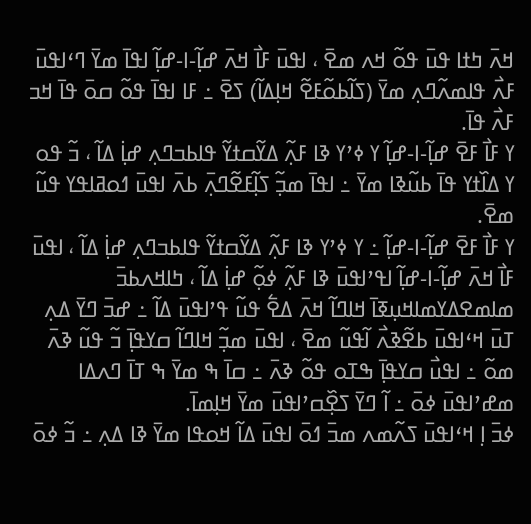ߞߍ߫ ߤߙߊ ߟߎ߫ ߟߋ߬ ߞߍ ߘߐ߫ ، ߊߟߎ߫ ߓߊ߯ ߞߍ߫ ߝߊ߲߬-ߊ-ߝߊ߲߬ ߊߟߊ߫ ߘߌ߫ ߣߵߊߟߎ߫ ߓߍ߯ ߟߊߘߍ߬ߣߍ߲ ߘߌ߫ (ߖߊ߬ߕߋ߬ߓߐ߬ ߞߊ߲ߡߊ߬) ߖߐ߫ ߸ ߓߊ ߊߟߊ߫ ߟߋ߬ ߛߋ߫ ߟߊ߫ ߞߏ ߓߍ߯ ߟߊ߫.
ߌ ߓߊ߯ ߓߐ߫ ߝߊ߲߬-ߊ-ߝߊ߲߬ ߌ ߦߴߌ ߢߊ ߓߍ߲߬ ߡߌ߬ߛߙߌ߬ ߟߊߕߏߣߍ߲ ߝߊ߲߭ ߡߊ߬ ، ߏ߬ ߟߋ ߌ ߡߊ߰ߙߌ ߟߊ߫ ߕߎ߬ߢߊ ߘߌ߫ ߸ ߊߟߊ߫ ߘߏ߲߬ ߖߊ߲߬ߓߐ߬ߣߍ߲߫ ߕߍ߫ ߊߟߎ߫ ߗߋߥߊߟߌ ߟߎ߬ ߘߐ߫.
ߌ ߓߊ߯ ߓߐ߫ ߝߊ߲߬-ߊ-ߝߊ߲߬ ߸ ߌ ߦߴߌ ߢߊ ߓߍ߲߬ ߡߌ߬ߛߙߌ߬ ߟߊߕߏߣߍ߲ ߝߊ߲߭ ߡߊ߬ ، ߊߟߎ߫ ߓߊ߯ ߞߍ߫ ߝߊ߲߬-ߊ-ߝߊ߲߬ ߊߟߴߊߟߎ߫ ߢߊ ߓߍ߲߬ ߦߋ߲߬ ߝߊ߲߭ ߡߊ߬ ، ߤߊߞߍߕߏ߫ ߘߊߘߐߡߌߘߊߞߎ߲ߧߊ߫ ߞߊߣߊ߬ ߞߍ߫ ߡߐ߱ ߟߎ߬ ߟߴߊߟߎ߫ ߡߊ߬ ߸ ߝߏ߫ ߣߌ߫ ߡߍ߲ ߠߎ߫ ߞߵߊߟߎ߫ ߕߐ߬ߢߍ߯ ߊ߬ߟߎ߬ ߘߐ߫ ، ߊߟߎ߫ ߘߏ߲߬ ߞߊߣߊ߬ ߛߌߟߊ߲߫ ߏ߬ ߟߎ߬ ߢߍ߫ ߘߋ߬ ߸ ߊߟߎ߯ ߛߌߟߊ߲߫ ߒߠߋ ߟߋ߬ ߢߍ߫ ߸ ߛߊ߫ ߒ ߘߌ߫ ߒ ߠߊ߫ ߣߍߡߊ ߘߝߴߊߟߎ߫ ߦߋ߫ ߸ ߊ߬ ߣߌ߫ ߖߐ߲߰ߛߴߊߟߎ߫ ߘߌ߫ ߞߊ߲ߘߊ߫.
ߦߏ߫ ߊ߲ ߞߵߊߟߎ߫ ߖߍ߬ߘߍ ߘߏ߫ ߗߋ߫ ߊߟߎ߫ ߡߊ߬ ߞߋߟߊ ߘߌ߫ ߢߊ ߡߍ߲ ߸ ߏ߬ ߦߋ߫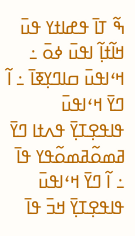ߒ߬ ߠߊ߫ ߟߝߊߙߌ ߟߎ߫ ߞߊ߬ߙߊ߲߬ ߊߟߎ߫ ߦߋ߫ ߸ ߞߵߊߟߎ߫ ߛߊߣߌ߲ߧߊ߫ ߸ ߊ߬ ߣߌ߫ ߞߵߊߟߎ߫ ߟߊߟߐ߲ߠߌ߲߫ ߟߍߙߊ ߣߌ߫ ߥߘߋ߬ߥߘߋ߬ߟߌ ߟߊ߫ ߸ ߊ߬ ߣߌ߫ ߞߵߊߟߎ߫ ߟߊߟߐ߲ߠߌ߲߫ ߞߏ߫ ߟߊ߫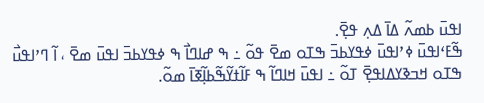ߊߟߎ߫ ߕߘߍ߬ ߡߊ߫ ߡߍ߲ ߟߐ߲߫.
ߒ߬ߓߵߊߟߎ߫ ߦߴߊߟߎ߫ ߦߟߌߕߏ߫ ߒߠߋ ߘߐ߫ ߟߋ߬ ߸ ߒ ߝߊߣߊ߯ ߒ ߦߟߌߕߏ߫ ߊߟߎ߫ ߘߐ߫ ، ߊ߬ ߣߴߊߟߎ߯ ߒߠߋ ߞߏߢߌߡߊߟߐ߲߫ ߠߋ߬ ߸ ߊߟߎ߫ ߞߊߣߊ߬ ߒ ߓߊ߬ߙߌ߬ߒ߬ߕߊ߲߬ߧߊ߫ ߘߋ߬.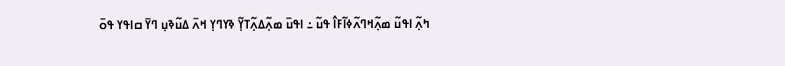ߤߍ߲߬ ߊߟߎ߬ ߘߍ߲߬ߞߣߍ߬ߦߊ߬ߓߊ߮ ߟߎ߬ ߸ ߊߟߎ߫ ߘߍ߲߬ߡߍ߲߬ߠߌ߲߬ ߢߌߣߌ߲ ߞߍ߫ ߡߎ߬ߢߎ߲ ߣߌ߫ ߛߊߟߌ ߟߋ߫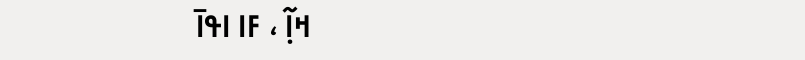ߞߊ߲߬ ، ߓߊ ߊߟߊ߫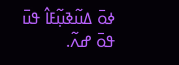ߦߋ߫ ߡߎ߬ߢߎ߲߬ߓߊ߮ ߟߎ߫ ߟߋ߫ ߝߍ߬.